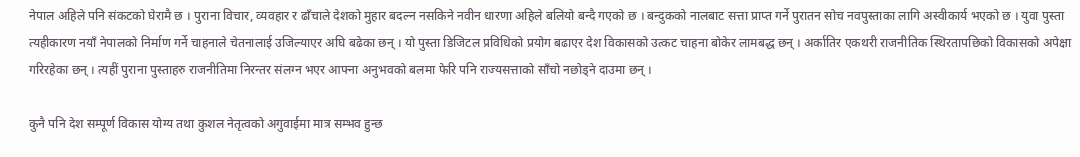नेपाल अहिले पनि संकटको घेरामै छ । पुराना विचार, व्यवहार र ढाँचाले देशको मुहार बदल्न नसकिने नवीन धारणा अहिले बलियो बन्दै गएको छ । बन्दुकको नालबाट सत्ता प्राप्त गर्ने पुरातन सोच नवपुस्ताका लागि अस्वीकार्य भएको छ । युवा पुस्ता त्यहीकारण नयाँ नेपालको निर्माण गर्ने चाहनाले चेतनालाई उजिल्याएर अघि बढेका छन् । यो पुस्ता डिजिटल प्रविधिको प्रयोग बढाएर देश विकासको उत्कट चाहना बोकेर लामबद्ध छन् । अर्कातिर एकथरी राजनीतिक स्थिरतापछिको विकासको अपेक्षा गरिरहेका छन् । त्यहीं पुराना पुस्ताहरु राजनीतिमा निरन्तर संलग्न भएर आफ्ना अनुभवको बलमा फेरि पनि राज्यसत्ताको साँचो नछोड्ने दाउमा छन् ।

कुनै पनि देश सम्पूर्ण विकास योग्य तथा कुशल नेतृत्वको अगुवाईमा मात्र सम्भव हुन्छ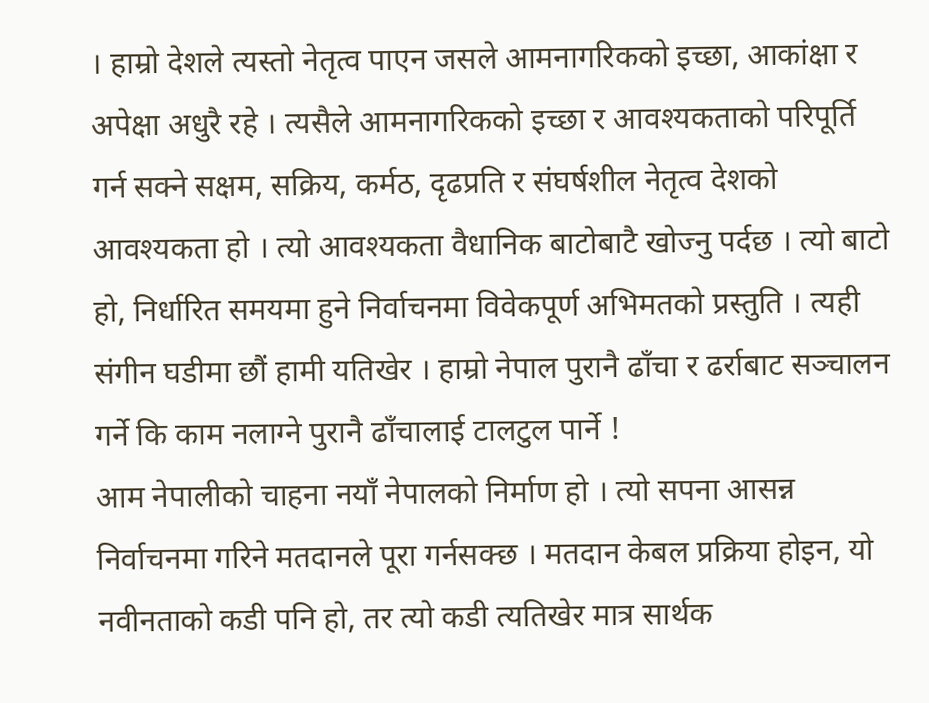। हाम्रो देशले त्यस्तो नेतृत्व पाएन जसले आमनागरिकको इच्छा, आकांक्षा र अपेक्षा अधुरै रहे । त्यसैले आमनागरिकको इच्छा र आवश्यकताको परिपूर्ति गर्न सक्ने सक्षम, सक्रिय, कर्मठ, दृढप्रति र संघर्षशील नेतृत्व देशको आवश्यकता हो । त्यो आवश्यकता वैधानिक बाटोबाटै खोज्नु पर्दछ । त्यो बाटो हो, निर्धारित समयमा हुने निर्वाचनमा विवेकपूर्ण अभिमतको प्रस्तुति । त्यही संगीन घडीमा छौं हामी यतिखेर । हाम्रो नेपाल पुरानै ढाँचा र ढर्राबाट सञ्चालन गर्ने कि काम नलाग्ने पुरानै ढाँचालाई टालटुल पार्ने !
आम नेपालीको चाहना नयाँ नेपालको निर्माण हो । त्यो सपना आसन्न निर्वाचनमा गरिने मतदानले पूरा गर्नसक्छ । मतदान केबल प्रक्रिया होइन, यो नवीनताको कडी पनि हो, तर त्यो कडी त्यतिखेर मात्र सार्थक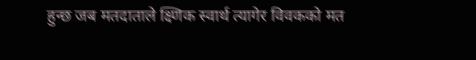हुन्छ जब मतदाताले क्ष्णिक स्वार्थ त्यागेर विवकको मत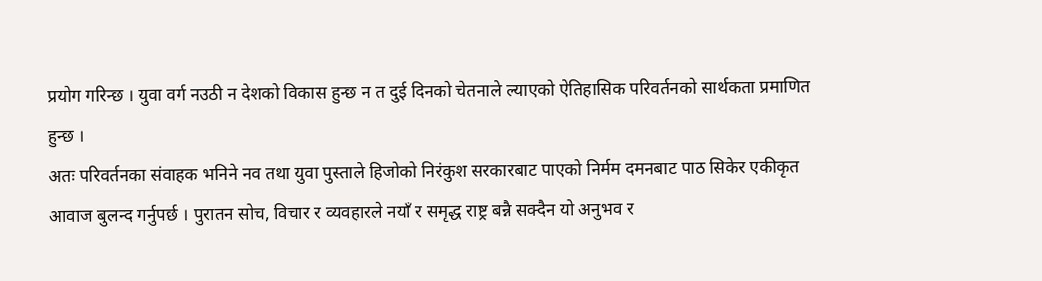प्रयोग गरिन्छ । युवा वर्ग नउठी न देशको विकास हुन्छ न त दुई दिनको चेतनाले ल्याएको ऐतिहासिक परिवर्तनको सार्थकता प्रमाणित हुन्छ ।
अतः परिवर्तनका संवाहक भनिने नव तथा युवा पुस्ताले हिजोको निरंकुश सरकारबाट पाएको निर्मम दमनबाट पाठ सिकेर एकीकृत आवाज बुलन्द गर्नुपर्छ । पुरातन सोच, विचार र व्यवहारले नयाँ र समृद्ध राष्ट्र बन्नै सक्दैन यो अनुभव र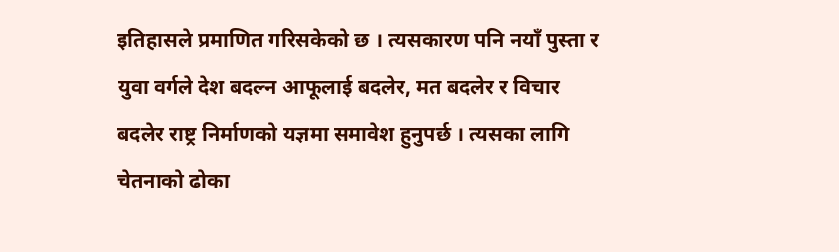इतिहासले प्रमाणित गरिसकेको छ । त्यसकारण पनि नयाँ पुस्ता र युवा वर्गले देश बदल्न आफूलाई बदलेर, मत बदलेर र विचार बदलेर राष्ट्र निर्माणको यज्ञमा समावेश हुनुपर्छ । त्यसका लागि चेतनाको ढोका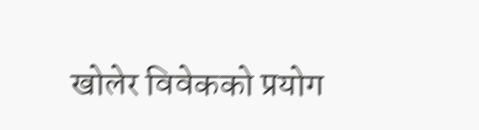खोलेर विवेकको प्रयोग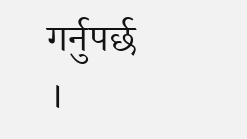गर्नुपर्छ ।